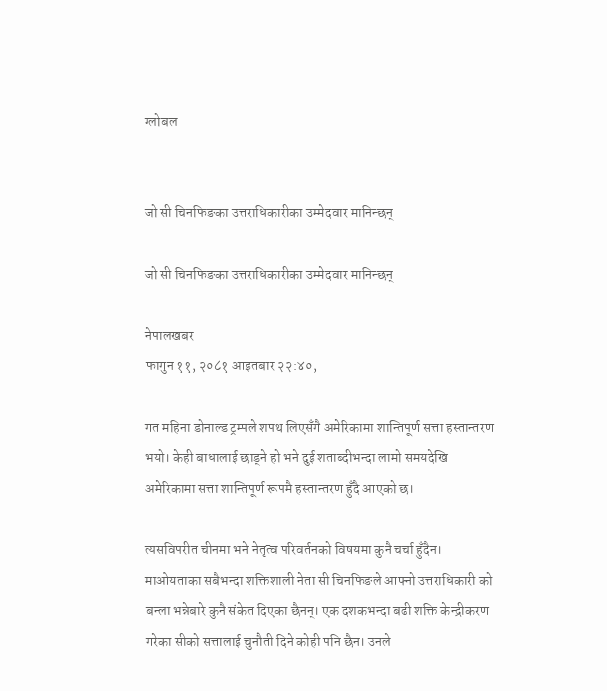ग्लोबल


जो सी चिनफिङका उत्तराधिकारीका उम्मेदवार मानिन्छन्

जो सी चिनफिङका उत्तराधिकारीका उम्मेदवार मानिन्छन्

नेपालखबर
फागुन ११, २०८१ आइतबार २२:४०,

गत महिना डोनाल्ड ट्रम्पले शपथ लिएसँगै अमेरिकामा शान्तिपूर्ण सत्ता हस्तान्तरण भयो। केही बाधालाई छाड्ने हो भने दुई शताब्दीभन्दा लामो समयदेखि अमेरिकामा सत्ता शान्तिपूर्ण रूपमै हस्तान्तरण हुँदै आएको छ।

त्यसविपरीत चीनमा भने नेतृत्व परिवर्तनको विषयमा कुनै चर्चा हुँदैन। माओयताका सबैभन्दा शक्तिशाली नेता सी चिनफिङले आफ्नो उत्तराधिकारी को बन्ला भन्नेबारे कुनै संकेत दिएका छैनन्। एक दशकभन्दा बढी शक्ति केन्द्रीकरण गरेका सीको सत्तालाई चुनौती दिने कोही पनि छैन। उनले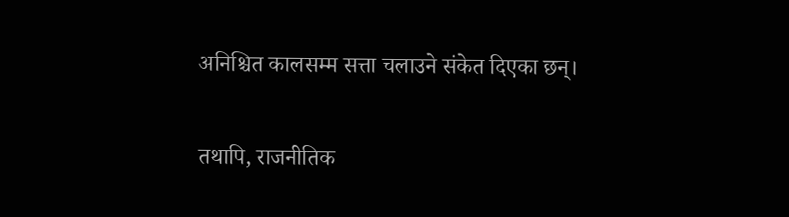अनिश्चित कालसम्म सत्ता चलाउने संकेत दिएका छन्।

तथापि, राजनीतिक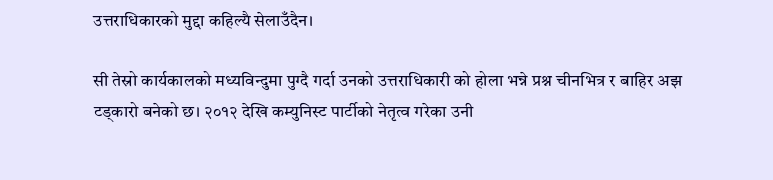उत्तराधिकारको मुद्दा कहिल्यै सेलाउँदैन।

सी तेस्रो कार्यकालको मध्यविन्दुमा पुग्दै गर्दा उनको उत्तराधिकारी को होला भन्ने प्रश्न चीनभित्र र बाहिर अझ टड्कारो बनेको छ। २०१२ देखि कम्युनिस्ट पार्टीको नेतृत्व गरेका उनी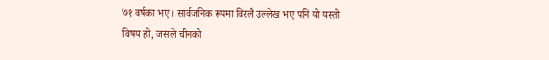७१ वर्षका भए। सार्वजनिक रूपमा विरलै उल्लेख भए पनि यो यस्तो विषय हो, जसले चीनको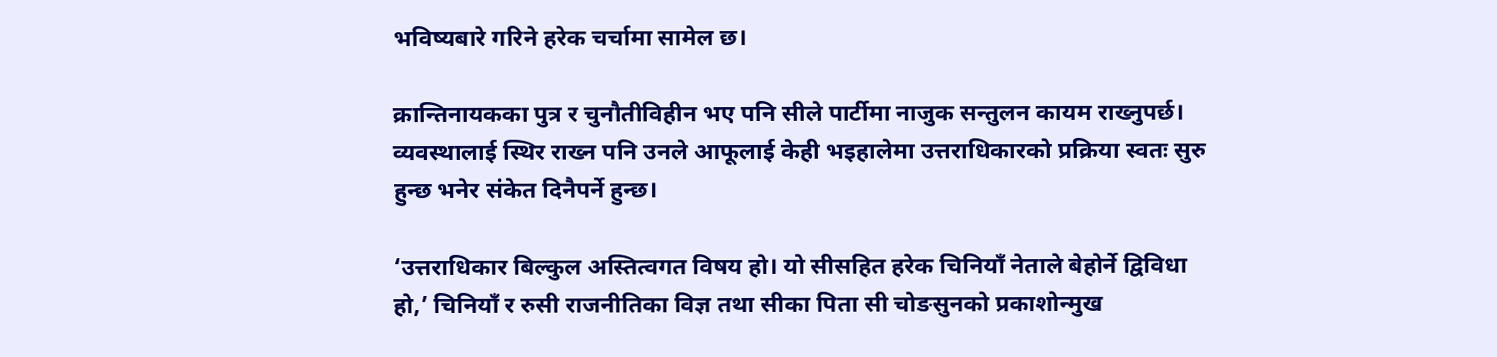भविष्यबारे गरिने हरेक चर्चामा सामेल छ।

क्रान्तिनायकका पुत्र र चुनौतीविहीन भए पनि सीले पार्टीमा नाजुक सन्तुलन कायम राख्नुपर्छ। व्यवस्थालाई स्थिर राख्न पनि उनले आफूलाई केही भइहालेमा उत्तराधिकारको प्रक्रिया स्वतः सुरु हुन्छ भनेर संकेत दिनैपर्ने हुन्छ।

‘उत्तराधिकार बिल्कुल अस्तित्वगत विषय हो। यो सीसहित हरेक चिनियाँ नेताले बेहोर्ने द्विविधा हो,’ चिनियाँ र रुसी राजनीतिका विज्ञ तथा सीका पिता सी चोङसुनको प्रकाशोन्मुख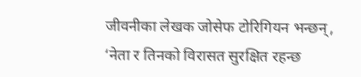जीवनीका लेखक जोसेफ टोरिगियन भन्छन्, ‘नेता र तिनको विरासत सुरक्षित रहन्छ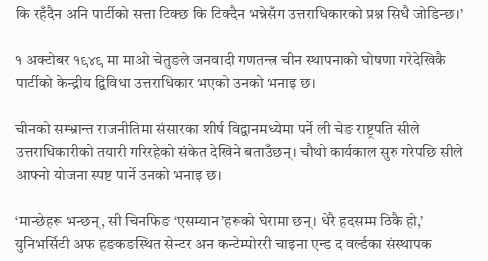कि रहँदैन अनि पार्टीको सत्ता टिक्छ कि टिक्दैन भन्नेसँग उत्तराधिकारको प्रश्न सिधै जोडिन्छ।’

१ अक्टोबर १९४९ मा माओ चेतुङले जनवादी गणतन्त्र चीन स्थापनाको घोषणा गरेदेखिकै पार्टीको केन्द्रीय द्विविधा उत्तराधिकार भएको उनको भनाइ छ।

चीनको सम्भ्रान्त राजनीतिमा संसारका शीर्ष विद्वानमध्येमा पर्ने ली चेङ राष्ट्रपति सीले उत्तराधिकारीको तयारी गरिरहेको संकेत देखिने बताउँछन्। चौथो कार्यकाल सुरु गरेपछि सीले आफ्नो योजना स्पष्ट पार्ने उनको भनाइ छ।

‘मान्छेहरू भन्छन्, सी चिनफिङ ‘एसम्यान’हरूको घेरामा छन्। धेरै हदसम्म ठिकै हो,’ युनिभर्सिटी अफ हङकङस्थित सेन्टर अन कन्टेम्पोररी चाइना एन्ड द वर्ल्डका संस्थापक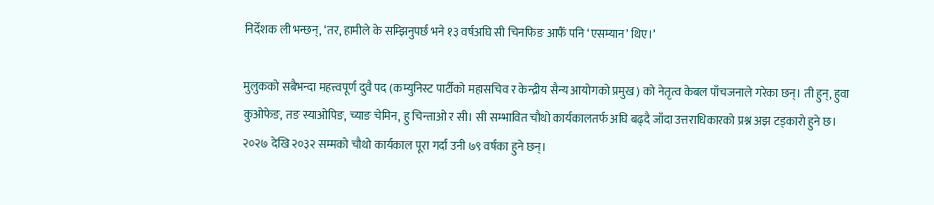निर्देशक ली भन्छन्, ‘तर, हामीले के सम्झिनुपर्छ भने १३ वर्षअघि सी चिनफिङ आफैँ पनि ‘एसम्यान’ थिए।’

मुलुकको सबैभन्दा महत्त्वपूर्ण दुवै पद (कम्युनिस्ट पार्टीको महासचिव र केन्द्रीय सैन्य आयोगको प्रमुख) को नेतृत्व केबल पाँचजनाले गरेका छन्। ती हुन्, हुवा कुओफेङ, तङ स्याओपिङ, च्याङ चेमिन, हु चिन्ताओ र सी। सी सम्भावित चौथो कार्यकालतर्फ अघि बढ्दै जाँदा उत्तराधिकारको प्रश्न अझ टड्कारो हुने छ। २०२७ देखि २०३२ सम्मको चौथो कार्यकाल पूरा गर्दा उनी ७९ वर्षका हुने छन्।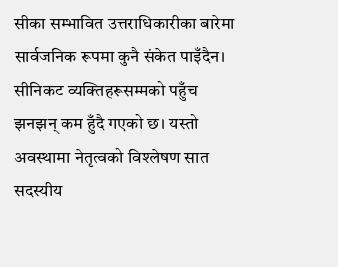सीका सम्भावित उत्तराधिकारीका बारेमा सार्वजनिक रूपमा कुनै संकेत पाइँदैन। सीनिकट व्यक्तिहरूसम्मको पहुँच झनझन् कम हुँदै गएको छ। यस्तो अवस्थामा नेतृत्वको विश्लेषण सात सदस्यीय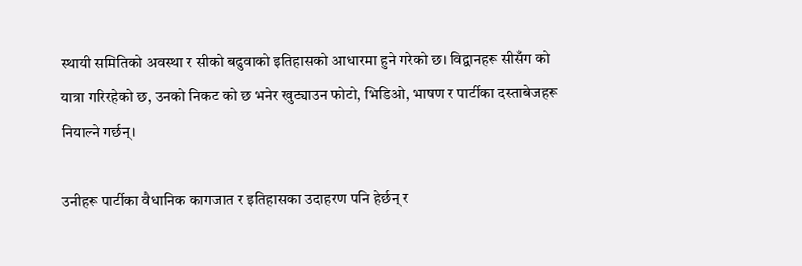स्थायी समितिको अवस्था र सीको बढुवाको इतिहासको आधारमा हुने गरेको छ। विद्वानहरू सीसँग को यात्रा गरिरहेको छ, उनको निकट को छ भनेर खुट्याउन फोटो, भिडिओ, भाषण र पार्टीका दस्ताबेजहरू नियाल्ने गर्छन्।

उनीहरू पार्टीका वैधानिक कागजात र इतिहासका उदाहरण पनि हेर्छन् र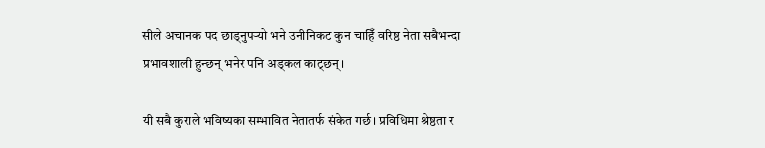सीले अचानक पद छाड्नुपर्‍यो भने उनीनिकट कुन चाहिँ वरिष्ठ नेता सबैभन्दा प्रभावशाली हुन्छन् भनेर पनि अड्कल काट्छन्।

यी सबै कुराले भविष्यका सम्भावित नेतातर्फ संकेत गर्छ। प्रविधिमा श्रेष्ठता र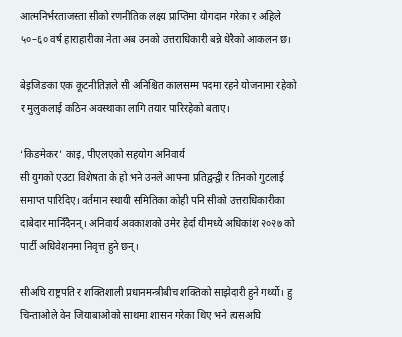आत्मनिर्भरताजस्ता सीको रणनीतिक लक्ष्य प्राप्तिमा योगदान गरेका र अहिले ५०–६० वर्ष हाराहारीका नेता अब उनको उत्तराधिकारी बन्ने धेरैको आकलन छ।

बेइजिङका एक कूटनीतिज्ञले सी अनिश्चित कालसम्म पदमा रहने योजनामा रहेको र मुलुकलाई कठिन अवस्थाका लागि तयार पारिरहेको बताए।

‘किङमेकर’ काइ, पीएलएको सहयोग अनिवार्य
सी युगको एउटा विशेषता के हो भने उनले आफ्ना प्रतिद्वन्द्वी र तिनको गुटलाई समाप्त पारिदिए। वर्तमान स्थायी समितिका कोही पनि सीको उत्तराधिकारीका दाबेदार मानिँदैनन्। अनिवार्य अवकाशको उमेर हेर्दा यीमध्ये अधिकांश २०२७ को पार्टी अधिवेशनमा निवृत्त हुने छन्।

सीअघि राष्ट्रपति र शक्तिशाली प्रधानमन्त्रीबीच शक्तिको साझेदारी हुने गर्थ्यो। हु चिन्ताओले वेन जियाबाओको साथमा शासन गरेका थिए भने त्यसअघि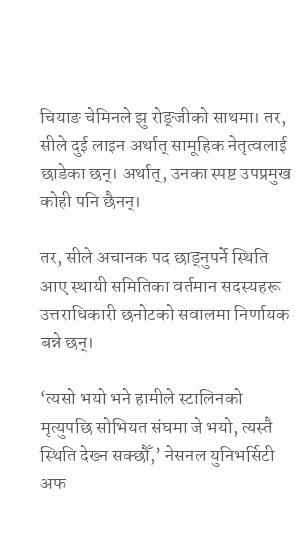चियाङ चेमिनले झु रोङ्जीको साथमा। तर, सीले दुई लाइन अर्थात् सामूहिक नेतृत्वलाई छाडेका छन्। अर्थात्, उनका स्पष्ट उपप्रमुख कोही पनि छैनन्।

तर, सीले अचानक पद छाड्नुपर्ने स्थिति आए स्थायी समितिका वर्तमान सदस्यहरू उत्तराधिकारी छनोटको सवालमा निर्णायक बन्ने छन्।

‘त्यसो भयो भने हामीले स्टालिनको मृत्युपछि सोभियत संघमा जे भयो, त्यस्तै स्थिति देख्न सक्छौँ,’ नेसनल युनिभर्सिटी अफ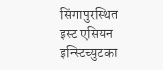सिंगापुरस्थित इस्ट एसियन इन्स्टिच्युटका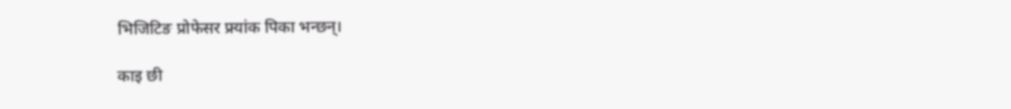भिजिटिङ प्रोफेसर फ्र्यांक पिका भन्छन्।

काइ छी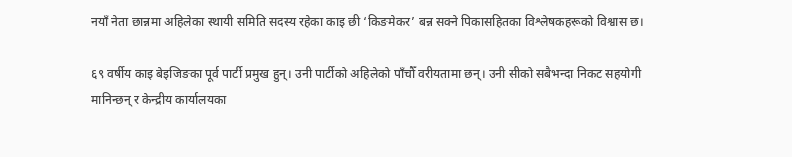नयाँ नेता छान्नमा अहिलेका स्थायी समिति सदस्य रहेका काइ छी ‘किङमेकर’ बन्न सक्ने पिकासहितका विश्लेषकहरूको विश्वास छ।

६९ वर्षीय काइ बेइजिङका पूर्व पार्टी प्रमुख हुन्। उनी पार्टीको अहिलेको पाँचौँ वरीयतामा छन्। उनी सीको सबैभन्दा निकट सहयोगी मानिन्छन् र केन्द्रीय कार्यालयका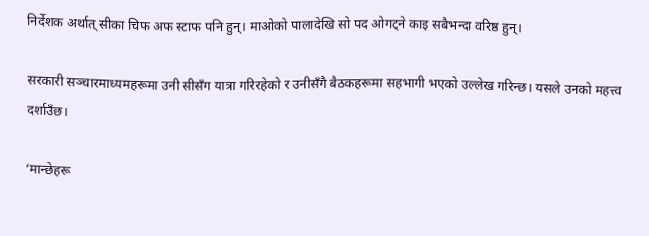निर्देशक अर्थात् सीका चिफ अफ स्टाफ पनि हुन्। माओको पालादेखि सो पद ओगट्ने काइ सबैभन्दा वरिष्ठ हुन्।

सरकारी सञ्चारमाध्यमहरूमा उनी सीसँग यात्रा गरिरहेको र उनीसँगै बैठकहरूमा सहभागी भएको उल्लेख गरिन्छ। यसले उनको महत्त्व दर्शाउँछ।

‘मान्छेहरू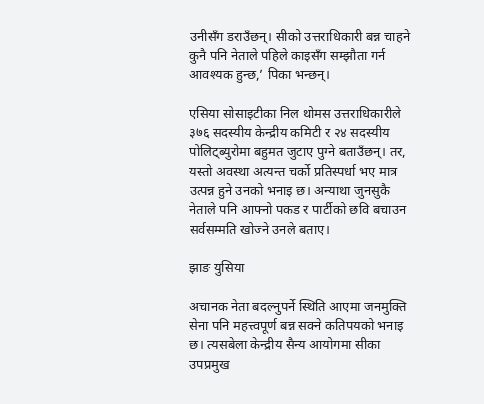उनीसँग डराउँछन्। सीको उत्तराधिकारी बन्न चाहने कुनै पनि नेताले पहिले काइसँग सम्झौता गर्न आवश्यक हुन्छ,’ पिका भन्छन्।

एसिया सोसाइटीका निल थोमस उत्तराधिकारीले ३७६ सदस्यीय केन्द्रीय कमिटी र २४ सदस्यीय पोलिट्ब्युरोमा बहुमत जुटाए पुग्ने बताउँछन्। तर, यस्तो अवस्था अत्यन्त चर्को प्रतिस्पर्धा भए मात्र उत्पन्न हुने उनको भनाइ छ। अन्याथा जुनसुकै नेताले पनि आफ्नो पकड र पार्टीको छवि बचाउन सर्वसम्मति खोज्ने उनले बताए।

झाङ युसिया

अचानक नेता बदल्नुपर्ने स्थिति आएमा जनमुक्ति सेना पनि महत्त्वपूर्ण बन्न सक्ने कतिपयको भनाइ छ। त्यसबेला केन्द्रीय सैन्य आयोगमा सीका उपप्रमुख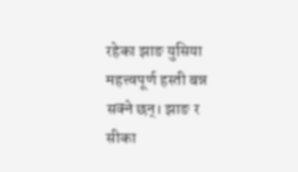रहेका झाङ युसिया महत्त्वपूर्ण हस्ती बन्न सक्ने छन्। झाङ र सीका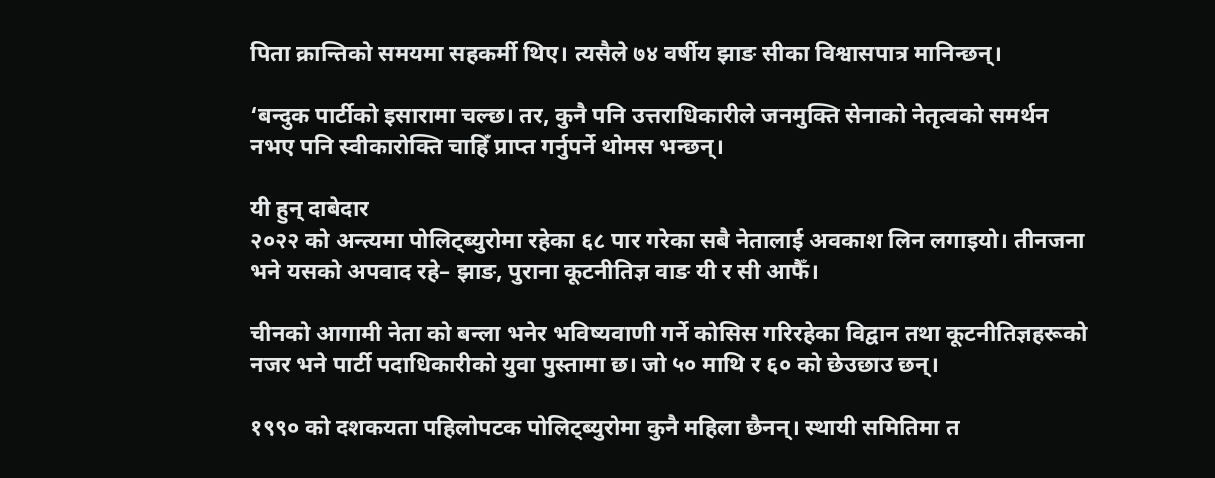पिता क्रान्तिको समयमा सहकर्मी थिए। त्यसैले ७४ वर्षीय झाङ सीका विश्वासपात्र मानिन्छन्।

‘बन्दुक पार्टीको इसारामा चल्छ। तर, कुनै पनि उत्तराधिकारीले जनमुक्ति सेनाको नेतृत्वको समर्थन नभए पनि स्वीकारोक्ति चाहिँ प्राप्त गर्नुपर्ने थोमस भन्छन्।

यी हुन् दाबेदार
२०२२ को अन्त्यमा पोलिट्ब्युरोमा रहेका ६८ पार गरेका सबै नेतालाई अवकाश लिन लगाइयो। तीनजना भने यसको अपवाद रहे– झाङ, पुराना कूटनीतिज्ञ वाङ यी र सी आफैँ।

चीनको आगामी नेता को बन्ला भनेर भविष्यवाणी गर्ने कोसिस गरिरहेका विद्वान तथा कूटनीतिज्ञहरूको नजर भने पार्टी पदाधिकारीको युवा पुस्तामा छ। जो ५० माथि र ६० को छेउछाउ छन्।

१९९० को दशकयता पहिलोपटक पोलिट्ब्युरोमा कुनै महिला छैनन्। स्थायी समितिमा त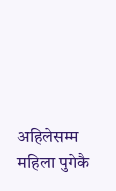अहिलेसम्म महिला पुगेकै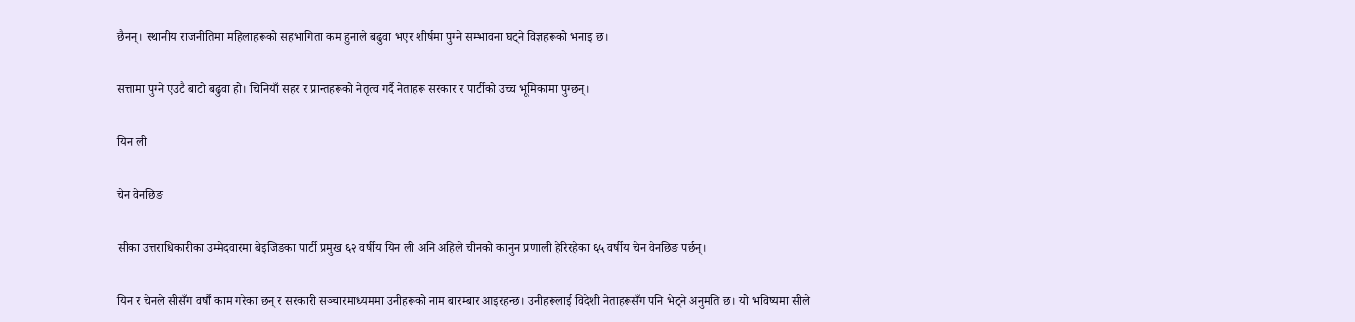छैनन्। स्थानीय राजनीतिमा महिलाहरूको सहभागिता कम हुनाले बढुवा भएर शीर्षमा पुग्ने सम्भावना घट्ने विज्ञहरूको भनाइ छ।

सत्तामा पुग्ने एउटै बाटो बढुवा हो। चिनियाँ सहर र प्रान्तहरूको नेतृत्व गर्दै नेताहरू सरकार र पार्टीको उच्च भूमिकामा पुग्छन्।

यिन ली

चेन वेनछिङ

सीका उत्तराधिकारीका उम्मेदवारमा बेइजिङका पार्टी प्रमुख ६२ वर्षीय यिन ली अनि अहिले चीनको कानुन प्रणाली हेरिरहेका ६५ वर्षीय चेन वेनछिङ पर्छन्।

यिन र चेनले सीसँग वर्षौं काम गरेका छन् र सरकारी सञ्चारमाध्यममा उनीहरूको नाम बारम्बार आइरहन्छ। उनीहरूलाई विदेशी नेताहरूसँग पनि भेट्ने अनुमति छ। यो भविष्यमा सीले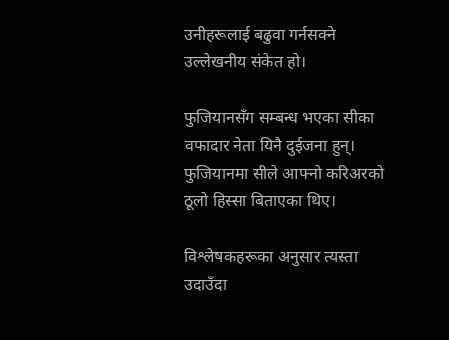उनीहरूलाई बढुवा गर्नसक्ने उल्लेखनीय संकेत हो।

फुजियानसँग सम्बन्ध भएका सीका वफादार नेता यिनै दुईजना हुन्। फुजियानमा सीले आफ्नो करिअरको ठूलो हिस्सा बिताएका थिए।

विश्लेषकहरूका अनुसार त्यस्ता उदाउँदा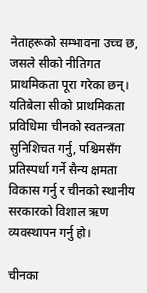नेताहरूको सम्भावना उच्च छ, जसले सीको नीतिगत प्राथमिकता पूरा गरेका छन्। यतिबेला सीको प्राथमिकता प्रविधिमा चीनको स्वतन्त्रता सुनिशिचत गर्नु, पश्चिमसँग प्रतिस्पर्धा गर्ने सैन्य क्षमता विकास गर्नु र चीनको स्थानीय सरकारको विशाल ऋण व्यवस्थापन गर्नु हो।

चीनका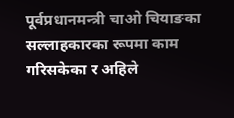पूर्वप्रधानमन्त्री चाओ चियाङका सल्लाहकारका रूपमा काम गरिसकेका र अहिले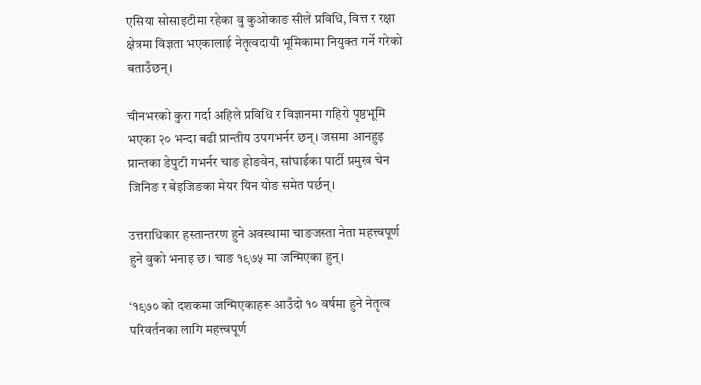एसिया सोसाइटीमा रहेका वु कुओकाङ सीले प्रविधि, वित्त र रक्षा क्षेत्रमा विज्ञता भएकालाई नेतृत्वदायी भूमिकामा नियुक्त गर्ने गरेको बताउँछन्।

चीनभरको कुरा गर्दा अहिले प्रविधि र विज्ञानमा गहिरो पृष्ठभूमि भएका २० भन्दा बढी प्रान्तीय उपगभर्नर छन्। जसमा आनहुइ प्रान्तका डेपुटी गभर्नर चाङ होङवेन, सांघाईका पार्टी प्रमुख चेन जिनिङ र बेइजिङका मेयर यिन योङ समेत पर्छन्।

उत्तराधिकार हस्तान्तरण हुने अवस्थामा चाङजस्ता नेता महत्त्वपूर्ण हुने वुको भनाइ छ। चाङ १९७५ मा जन्मिएका हुन्।

‘१९७० को दशकमा जन्मिएकाहरू आउँदो १० वर्षमा हुने नेतृत्व परिवर्तनका लागि महत्त्वपूर्ण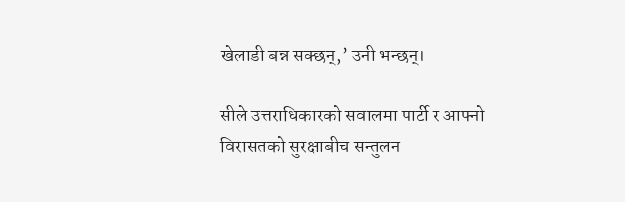खेलाडी बन्न सक्छन्,’ उनी भन्छन्।

सीले उत्तराधिकारको सवालमा पार्टी र आफ्नो विरासतको सुरक्षाबीच सन्तुलन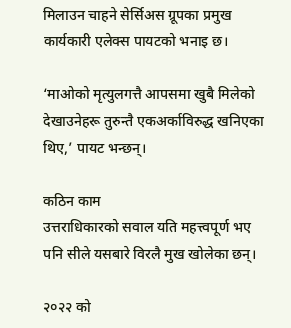मिलाउन चाहने सेर्सिअस ग्रूपका प्रमुख कार्यकारी एलेक्स पायटको भनाइ छ।

‘माओको मृत्युलगत्तै आपसमा खुबै मिलेको देखाउनेहरू तुरुन्तै एकअर्काविरुद्ध खनिएका थिए,’ पायट भन्छन्।

कठिन काम
उत्तराधिकारको सवाल यति महत्त्वपूर्ण भए पनि सीले यसबारे विरलै मुख खोलेका छन्।

२०२२ को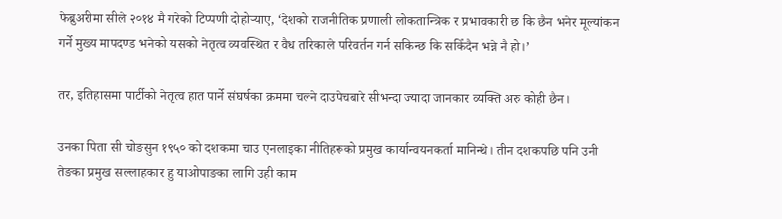फेब्रुअरीमा सीले २०१४ मै गरेको टिप्पणी दोहोर्‍याए, ‘देशको राजनीतिक प्रणाली लोकतान्त्रिक र प्रभावकारी छ कि छैन भनेर मूल्यांकन गर्ने मुख्य मापदण्ड भनेको यसको नेतृत्व व्यवस्थित र वैध तरिकाले परिवर्तन गर्न सकिन्छ कि सकिँदैन भन्ने नै हो।’

तर, इतिहासमा पार्टीको नेतृत्व हात पार्ने संघर्षका क्रममा चल्ने दाउपेचबारे सीभन्दा ज्यादा जानकार व्यक्ति अरु कोही छैन।

उनका पिता सी चोङसुन १९५० को दशकमा चाउ एनलाइका नीतिहरूको प्रमुख कार्यान्वयनकर्ता मानिन्थे। तीन दशकपछि पनि उनी तेङका प्रमुख सल्लाहकार हु याओपाङका लागि उही काम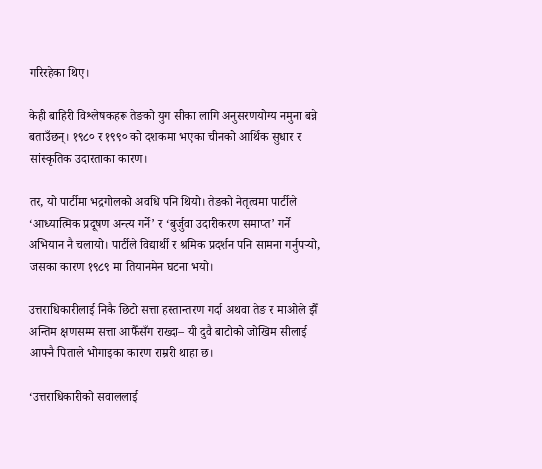गरिरहेका थिए।

केही बाहिरी विश्लेषकहरू तेङको युग सीका लागि अनुसरणयोग्य नमुना बन्ने बताउँछन्। १९८० र १९९० को दशकमा भएका चीनको आर्थिक सुधार र सांस्कृतिक उदारताका कारण।

तर, यो पार्टीमा भद्रगोलको अवधि पनि थियो। तेङको नेतृत्वमा पार्टीले ‘आध्यात्मिक प्रदूषण अन्त्य गर्ने’ र ‘बुर्जुवा उदारीकरण समाप्त’ गर्ने अभियान नै चलायो। पार्टीले विद्यार्थी र श्रमिक प्रदर्शन पनि सामना गर्नुपर्‍यो, जसका कारण १९८९ मा तियानमेन घटना भयो।

उत्तराधिकारीलाई निकै छिटो सत्ता हस्तान्तरण गर्दा अथवा तेङ र माओले झैँ अन्तिम क्षणसम्म सत्ता आफैँसँग राख्दा– यी दुवै बाटोको जोखिम सीलाई आफ्नै पिताले भोगाइका कारण राम्ररी थाहा छ।

‘उत्तराधिकारीको सवाललाई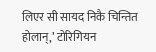लिएर सी सायद निकै चिन्तित होलान्,’ टोरिगियन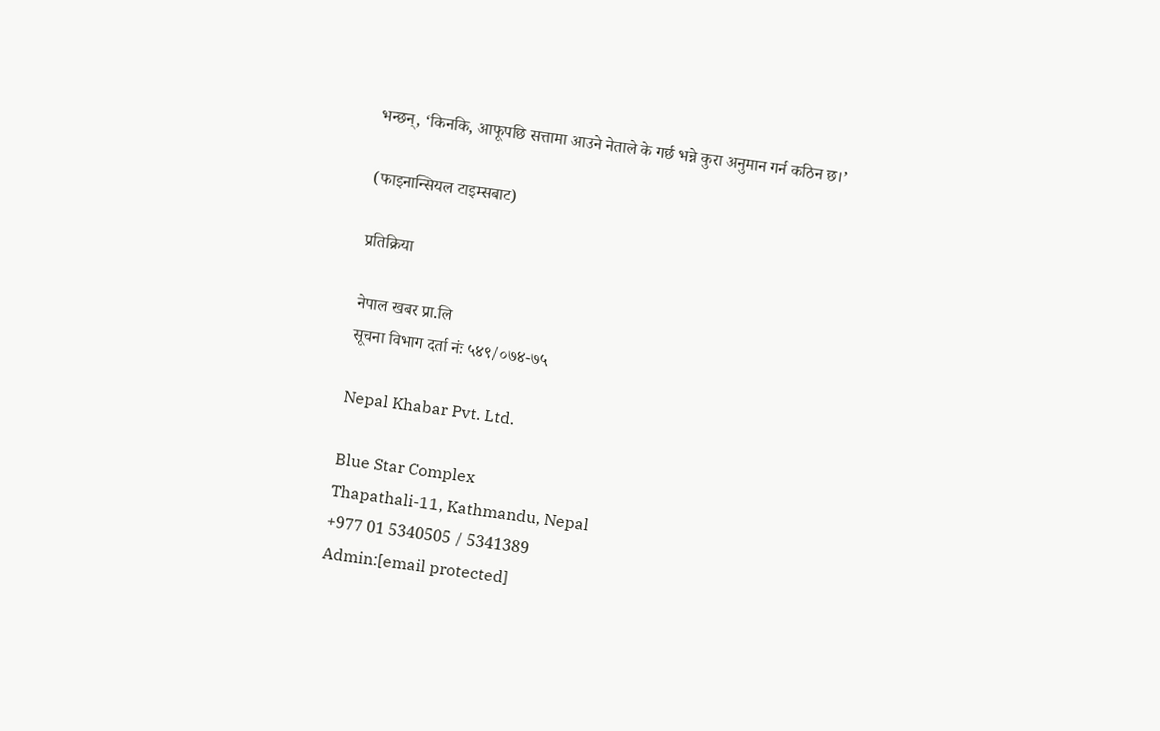भन्छन्, ‘किनकि, आफूपछि सत्तामा आउने नेताले के गर्छ भन्ने कुरा अनुमान गर्न कठिन छ।’

(फाइनान्सियल टाइम्सबाट)

प्रतिक्रिया

नेपाल खबर प्रा.लि
सूचना विभाग दर्ता नंः ५४९/०७४-७५

Nepal Khabar Pvt. Ltd.

Blue Star Complex
Thapathali-11, Kathmandu, Nepal
+977 01 5340505 / 5341389
Admin:[email protected]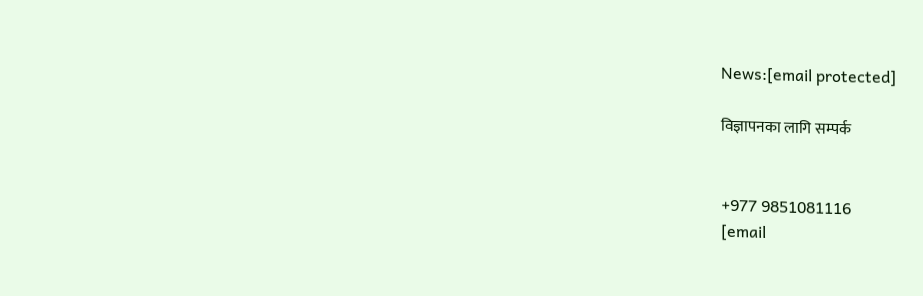News:[email protected]

विज्ञापनका लागि सम्पर्क


+977 9851081116
[email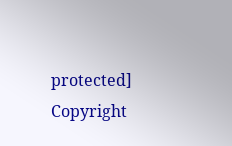protected]
Copyright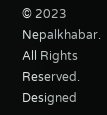© 2023 Nepalkhabar. All Rights Reserved. Designed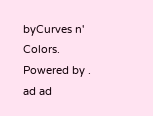byCurves n' Colors. Powered by .
ad ad